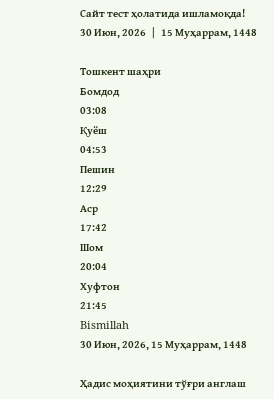Сайт тест ҳолатида ишламоқда!
30 Июн, 2026   |   15 Муҳаррам, 1448

Тошкент шаҳри
Бомдод
03:08
Қуёш
04:53
Пешин
12:29
Аср
17:42
Шом
20:04
Хуфтон
21:45
Bismillah
30 Июн, 2026, 15 Муҳаррам, 1448

Ҳадис моҳиятини тўғри англаш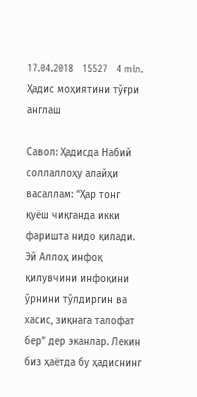17.04.2018   15527   4 min.
Ҳадис моҳиятини тўғри англаш

Савол: Ҳадисда Набий соллаллоҳу алайҳи васаллам: “Ҳар тонг қуёш чиқганда икки фаришта нидо қилади. Эй Аллоҳ инфоқ қилувчини инфоқини ўрнини тўлдиргин ва хасис, зиқнага талофат бер” дер эканлар. Лекин биз ҳаётда бу ҳадиснинг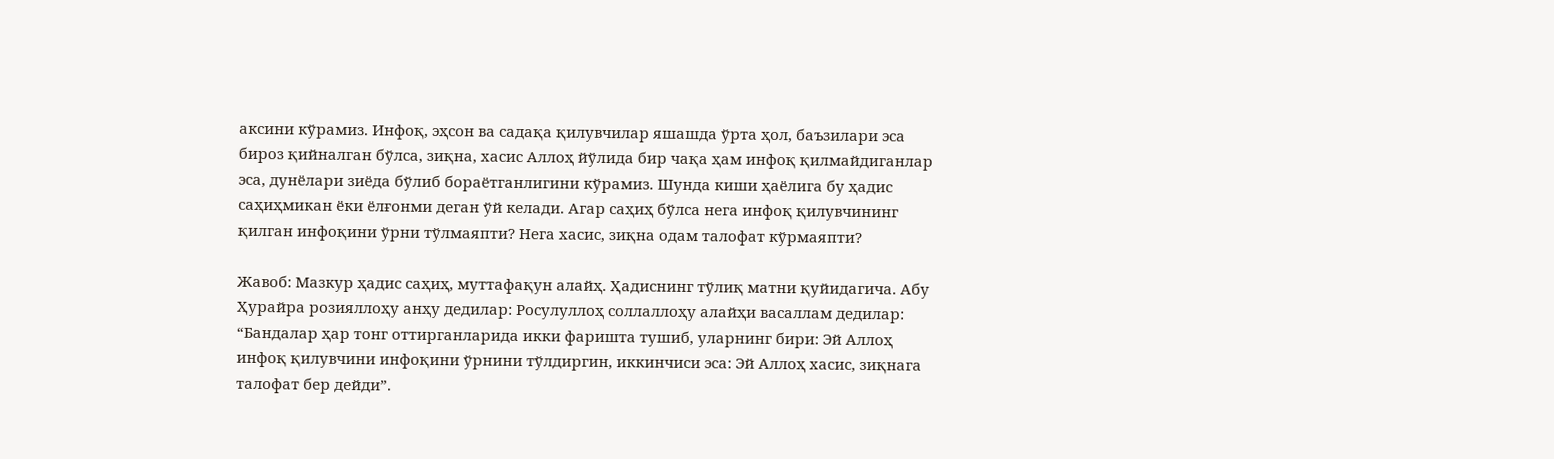аксини кўрамиз. Инфоқ, эҳсон ва садақа қилувчилар яшашда ўрта ҳол, баъзилари эса бироз қийналган бўлса, зиқна, хасис Аллоҳ йўлида бир чақа ҳам инфоқ қилмайдиганлар эса, дунёлари зиёда бўлиб бораётганлигини кўрамиз. Шунда киши ҳаёлига бу ҳадис саҳиҳмикан ёки ёлғонми деган ўй келади. Агар саҳиҳ бўлса нега инфоқ қилувчининг қилган инфоқини ўрни тўлмаяпти? Нега хасис, зиқна одам талофат кўрмаяпти?

Жавоб: Мазкур ҳадис саҳиҳ, муттафақун алайҳ. Ҳадиснинг тўлиқ матни қуйидагича. Абу Ҳурайра розияллоҳу анҳу дедилар: Росулуллоҳ соллаллоҳу алайҳи васаллам дедилар: “Бандалар ҳар тонг оттирганларида икки фаришта тушиб, уларнинг бири: Эй Аллоҳ инфоқ қилувчини инфоқини ўрнини тўлдиргин, иккинчиси эса: Эй Аллоҳ хасис, зиқнага талофат бер дейди”.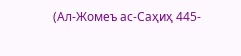(Ал-Жомеъ ас-Саҳиҳ 445-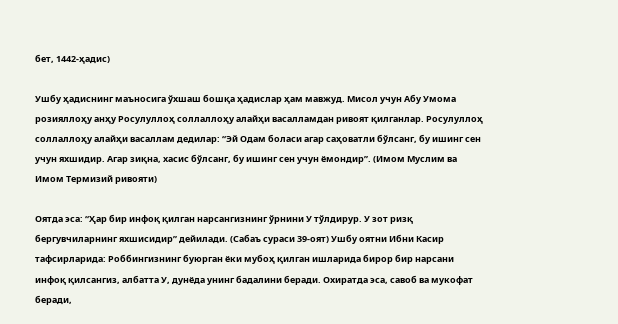бет, 1442-ҳадис)

Ушбу ҳадиснинг маъносига ўхшаш бошқа ҳадислар ҳам мавжуд. Мисол учун Абу Умома розияллоҳу анҳу Росулуллоҳ соллаллоҳу алайҳи васалламдан ривоят қилганлар. Росулуллоҳ соллаллоҳу алайҳи васаллам дедилар: “Эй Одам боласи агар саҳоватли бўлсанг, бу ишинг сен учун яхшидир. Агар зиқна, хасис бўлсанг, бу ишинг сен учун ёмондир”. (Имом Муслим ва Имом Термизий ривояти)

Оятда эса: “Ҳар бир инфоқ қилган нарсангизнинг ўрнини У тўлдирур. У зот ризқ бергувчиларнинг яхшисидир” дейилади. (Сабаъ сураси 39-оят) Ушбу оятни Ибни Касир тафсирларида: Роббингизнинг буюрган ёки мубоҳ қилган ишларида бирор бир нарсани инфоқ қилсангиз, албатта У, дунёда унинг бадалини беради. Охиратда эса, савоб ва мукофат беради,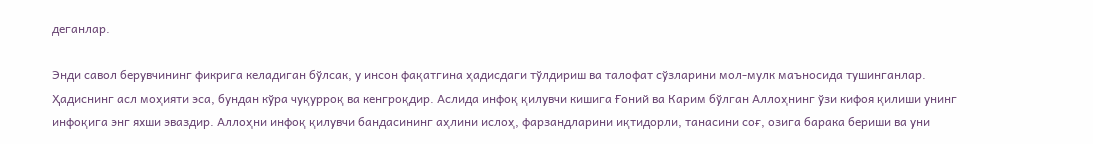деганлар.

Энди савол берувчининг фикрига келадиган бўлсак, у инсон фақатгина ҳадисдаги тўлдириш ва талофат сўзларини мол-мулк маъносида тушинганлар. Ҳадиснинг асл моҳияти эса, бундан кўра чуқурроқ ва кенгроқдир. Аслида инфоқ қилувчи кишига Ғоний ва Карим бўлган Аллоҳнинг ўзи кифоя қилиши унинг инфоқига энг яхши эваздир. Аллоҳни инфоқ қилувчи бандасининг аҳлини ислоҳ, фарзандларини иқтидорли, танасини соғ, озига барака бериши ва уни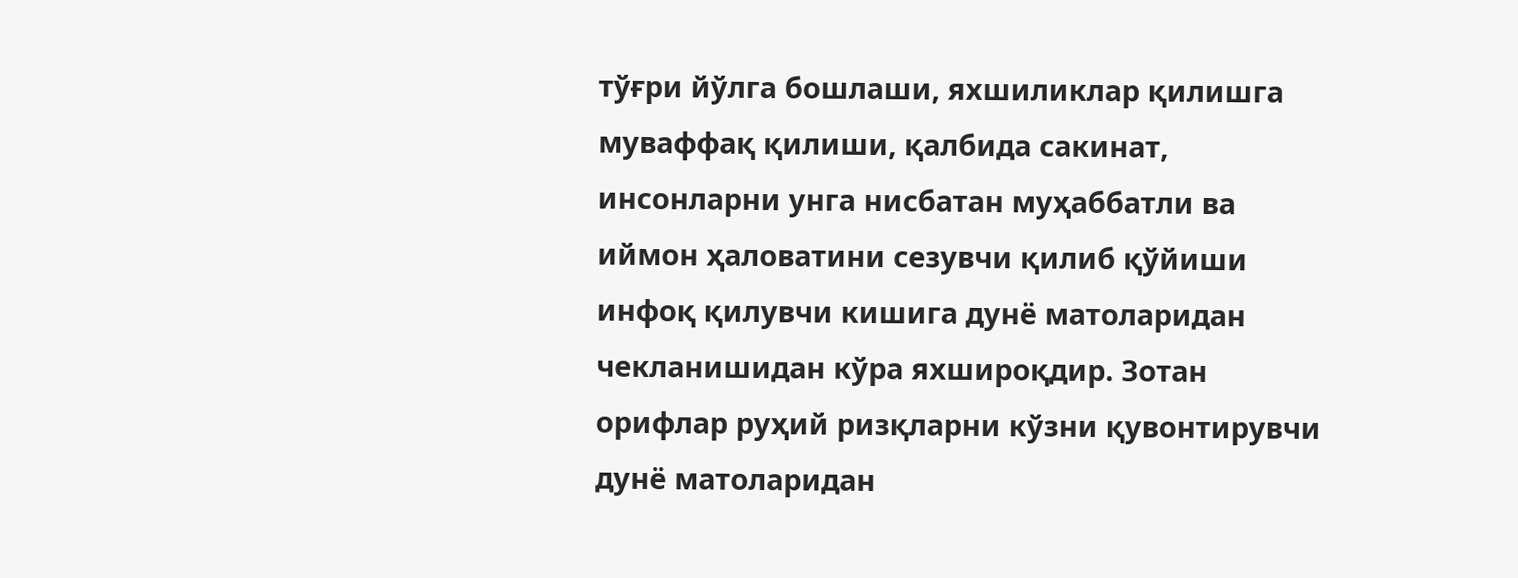тўғри йўлга бошлаши, яхшиликлар қилишга муваффақ қилиши, қалбида сакинат, инсонларни унга нисбатан муҳаббатли ва иймон ҳаловатини сезувчи қилиб қўйиши инфоқ қилувчи кишига дунё матоларидан чекланишидан кўра яхшироқдир. Зотан орифлар руҳий ризқларни кўзни қувонтирувчи дунё матоларидан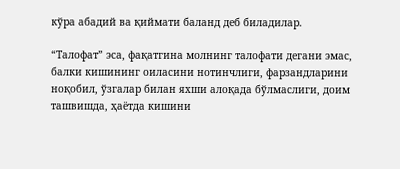кўра абадий ва қиймати баланд деб биладилар.

“Талофат” эса, фақатгина молнинг талофати дегани эмас, балки кишининг оиласини нотинчлиги, фарзандларини ноқобил, ўзгалар билан яхши алоқада бўлмаслиги, доим ташвишда, ҳаётда кишини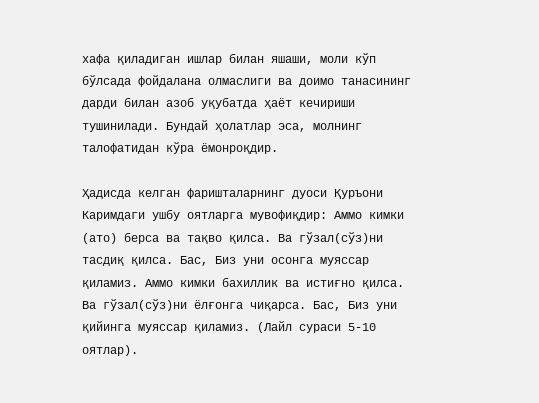хафа қиладиган ишлар билан яшаши, моли кўп бўлсада фойдалана олмаслиги ва доимо танасининг дарди билан азоб уқубатда ҳаёт кечириши тушинилади. Бундай ҳолатлар эса, молнинг талофатидан кўра ёмонроқдир.

Ҳадисда келган фаришталарнинг дуоси Қуръони Каримдаги ушбу оятларга мувофиқдир: Аммо кимки (ато) берса ва тақво қилса. Ва гўзал(сўз)ни тасдиқ қилса. Бас, Биз уни осонга муяссар қиламиз. Аммо кимки бахиллик ва истиғно қилса. Ва гўзал(сўз)ни ёлғонга чиқарса. Бас, Биз уни қийинга муяссар қиламиз. (Лайл сураси 5-10 оятлар).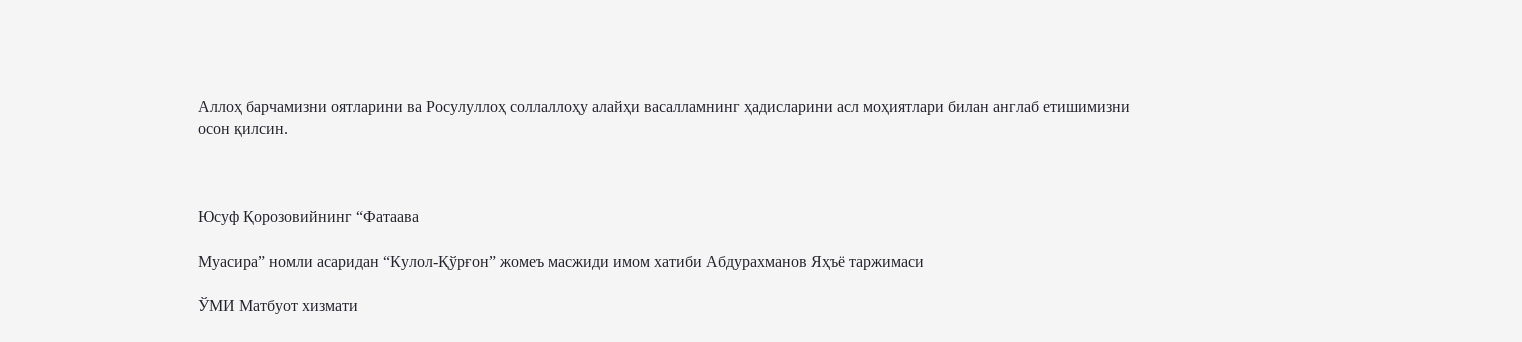Аллоҳ барчамизни оятларини ва Росулуллоҳ соллаллоҳу алайҳи васалламнинг ҳадисларини асл моҳиятлари билан англаб етишимизни осон қилсин.



Юсуф Қорозовийнинг “Фатаава

Муасира” номли асаридан “Кулол-Қўрғон” жомеъ масжиди имом хатиби Абдурахманов Яҳъё таржимаси

ЎМИ Матбуот хизмати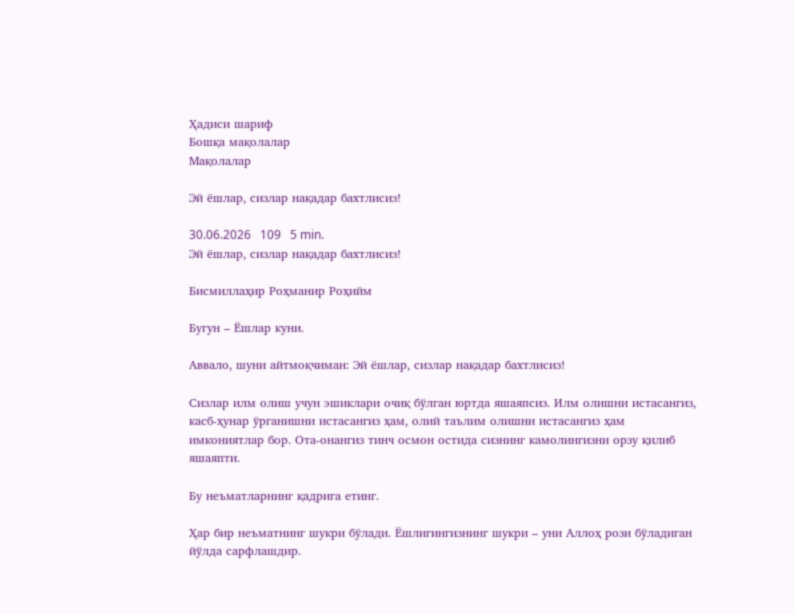Ҳадиси шариф
Бошқа мақолалар
Мақолалар

Эй ёшлар, сизлар нақадар бахтлисиз!

30.06.2026   109   5 min.
Эй ёшлар, сизлар нақадар бахтлисиз!

Бисмиллаҳир Роҳманир Роҳийм

Бугун – Ёшлар куни.

Аввало, шуни айтмоқчиман: Эй ёшлар, сизлар нақадар бахтлисиз!

Сизлар илм олиш учун эшиклари очиқ бўлган юртда яшаяпсиз. Илм олишни истасангиз, касб-ҳунар ўрганишни истасангиз ҳам, олий таълим олишни истасангиз ҳам имкониятлар бор. Ота-онангиз тинч осмон остида сизнинг камолингизни орзу қилиб яшаяпти.

Бу неъматларнинг қадрига етинг.

Ҳар бир неъматнинг шукри бўлади. Ёшлигингизнинг шукри – уни Аллоҳ рози бўладиган йўлда сарфлашдир.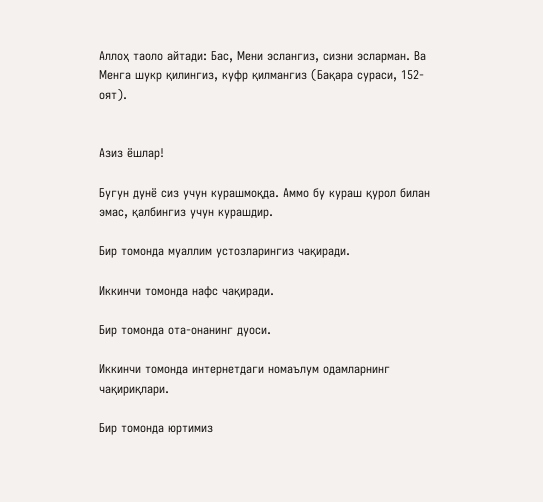Аллоҳ таоло айтади: Бас, Мени эслангиз, сизни эсларман. Ва Менга шукр қилингиз, куфр қилмангиз (Бақара сураси, 152-оят).


Азиз ёшлар!

Бугун дунё сиз учун курашмоқда. Аммо бу кураш қурол билан эмас, қалбингиз учун курашдир.

Бир томонда муаллим устозларингиз чақиради.

Иккинчи томонда нафс чақиради.

Бир томонда ота-онанинг дуоси.

Иккинчи томонда интернетдаги номаълум одамларнинг чақириқлари.

Бир томонда юртимиз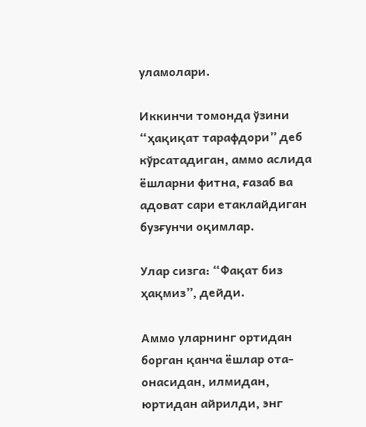уламолари.

Иккинчи томонда ўзини “ҳақиқат тарафдори” деб кўрсатадиган, аммо аслида ёшларни фитна, ғазаб ва адоват сари етаклайдиган бузғунчи оқимлар.

Улар сизга: “Фақат биз ҳақмиз”, дейди.

Аммо уларнинг ортидан борган қанча ёшлар ота-онасидан, илмидан, юртидан айрилди, энг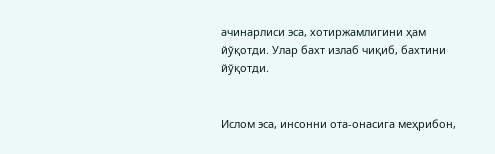ачинарлиси эса, хотиржамлигини ҳам йўқотди. Улар бахт излаб чиқиб, бахтини йўқотди.


Ислом эса, инсонни ота-онасига меҳрибон,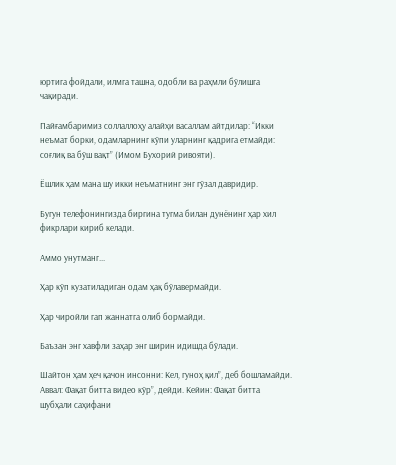юртига фойдали, илмга ташна, одобли ва раҳмли бўлишга чақиради.

Пайғамбаримиз соллаллоҳу алайҳи васаллам айтдилар: “Икки неъмат борки, одамларнинг кўпи уларнинг қадрига етмайди: соғлиқ ва бўш вақт” (Имом Бухорий ривояти).

Ёшлик ҳам мана шу икки неъматнинг энг гўзал давридир.

Бугун телефонингизда биргина тугма билан дунёнинг ҳар хил фикрлари кириб келади.

Аммо унутманг...

Ҳар кўп кузатиладиган одам ҳақ бўлавермайди.

Ҳар чиройли гап жаннатга олиб бормайди.

Баъзан энг хавфли заҳар энг ширин идишда бўлади.

Шайтон ҳам ҳеч қачон инсонни: Кел, гуноҳ қил”, деб бошламайди. Аввал: Фақат битта видео кўр”, дейди. Кейин: Фақат битта шубҳали саҳифани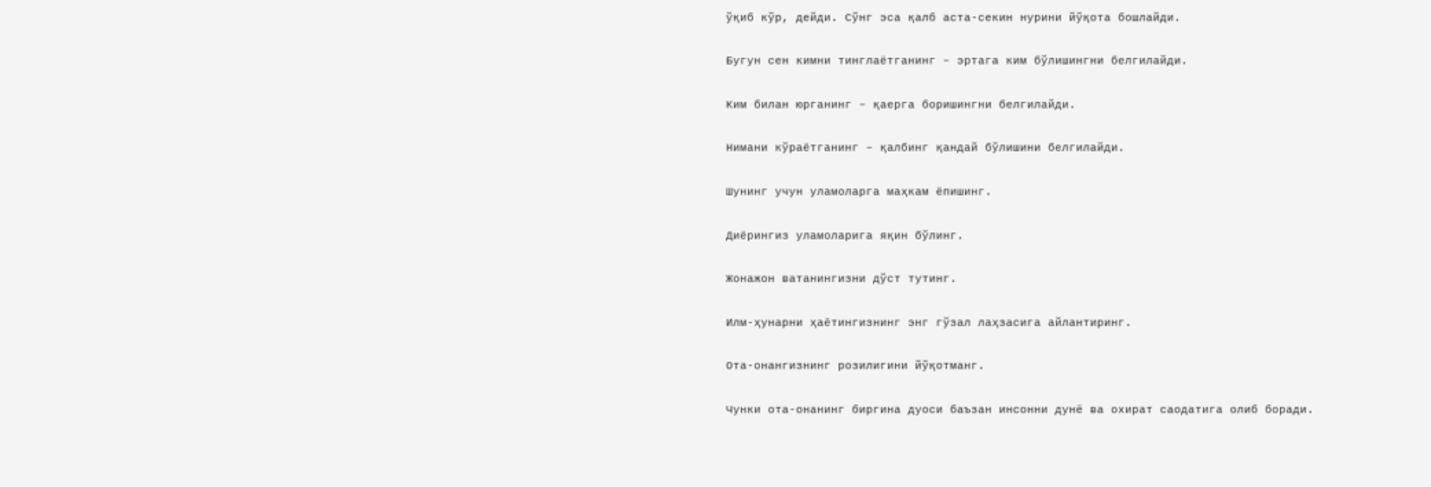ўқиб кўр, дейди. Сўнг эса қалб аста-секин нурини йўқота бошлайди.

Бугун сен кимни тинглаётганинг – эртага ким бўлишингни белгилайди.

Ким билан юрганинг – қаерга боришингни белгилайди.

Нимани кўраётганинг – қалбинг қандай бўлишини белгилайди.

Шунинг учун уламоларга маҳкам ёпишинг.

Диёрингиз уламоларига яқин бўлинг.

Жонажон ватанингизни дўст тутинг.

Илм-ҳунарни ҳаётингизнинг энг гўзал лаҳзасига айлантиринг.

Ота-онангизнинг розилигини йўқотманг.

Чунки ота-онанинг биргина дуоси баъзан инсонни дунё ва охират саодатига олиб боради.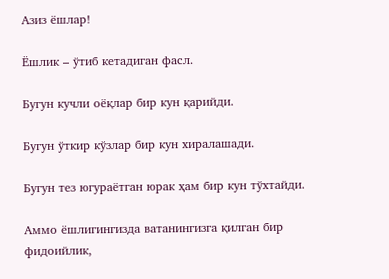Азиз ёшлар!

Ёшлик – ўтиб кетадиган фасл.

Бугун кучли оёқлар бир кун қарийди.

Бугун ўткир кўзлар бир кун хиралашади.

Бугун тез югураётган юрак ҳам бир кун тўхтайди.

Аммо ёшлигингизда ватанингизга қилган бир фидоийлик,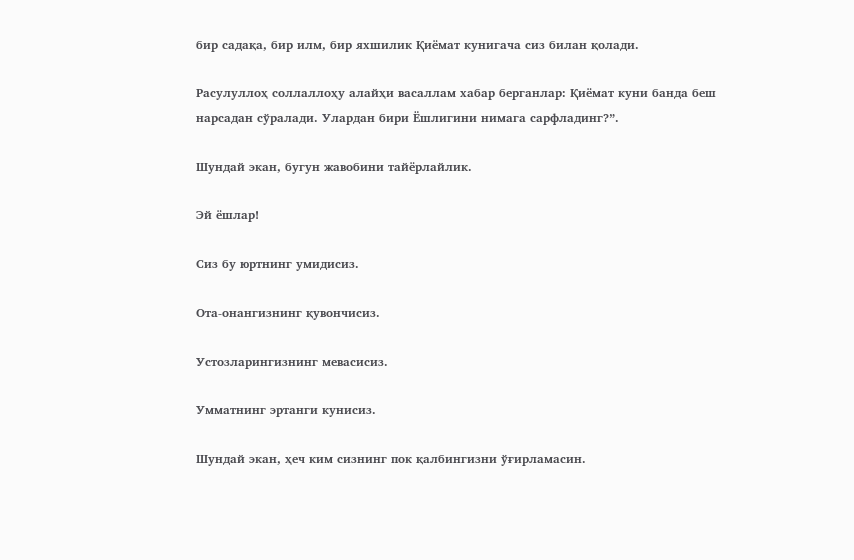бир садақа, бир илм, бир яхшилик Қиёмат кунигача сиз билан қолади.

Расулуллоҳ соллаллоҳу алайҳи васаллам хабар берганлар: Қиёмат куни банда беш нарсадан сўралади. Улардан бири Ёшлигини нимага сарфладинг?”.

Шундай экан, бугун жавобини тайёрлайлик.

Эй ёшлар!

Сиз бу юртнинг умидисиз.

Ота-онангизнинг қувончисиз.

Устозларингизнинг мевасисиз.

Умматнинг эртанги кунисиз.

Шундай экан, ҳеч ким сизнинг пок қалбингизни ўғирламасин.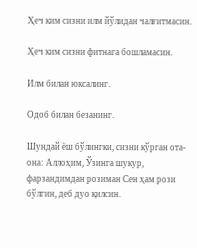Ҳеч ким сизни илм йўлидан чалғитмасин.

Ҳеч ким сизни фитнага бошламасин.

Илм билан юксалинг.

Одоб билан безанинг.

Шундай ёш бўлингки, сизни кўрган ота-она: Аллоҳим, Ўзинга шукур, фарзандимдан розиман Сен ҳам рози бўлгин, деб дуо қилсин.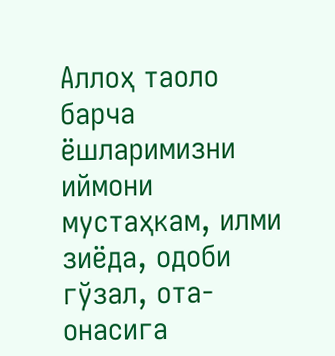Аллоҳ таоло барча ёшларимизни иймони мустаҳкам, илми зиёда, одоби гўзал, ота-онасига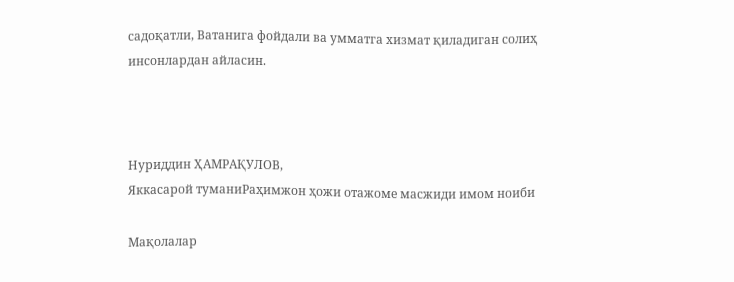садоқатли, Ватанига фойдали ва умматга хизмат қиладиган солиҳ инсонлардан айласин.



Нуриддин ҲАМРАҚУЛОВ,
Яккасарой туманиРаҳимжон ҳожи отажоме масжиди имом ноиби

Мақолалар